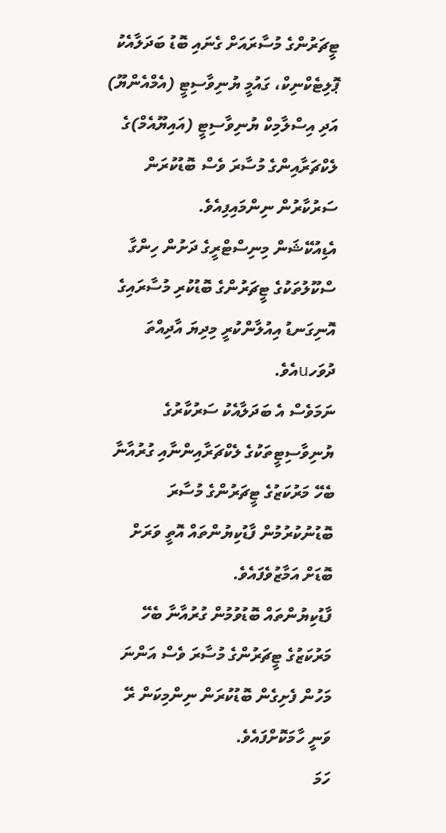ޓީޗަރުންގެ މުސާރައަށް ގެނައި ބޮޑު ބަދަލާއެކު ޕޮލިޓެކްނިކް، ގައުމީ ޔުނިވާސިޓީ (އެމްއެންޔޫ) އަދި އިސްލާމިކް ޔުނިވާސިޓީ (އައިޔޫއެމް)ގެ ލެކްޗަރާއިންގެ މުސާރަ ވެސް ބޮޑުކުރަން ސަރުކާރުން ނިންމައިފިއެވެ.
އެޑިއުކޭޝަން މިނިސްޓްރީގެ ދަށުން ހިންގާ ސްކޫލުތަކުގެ ޓީޗަރުންގެ ބޮޑުކުރި މުސާރައިގެ އޮނިގަނޑު އިއުލާންކުރީ މިދިޔަ އާދިއްތަ ދުވަހuއެވެ.
ނަމަވެސް އެ ބަދަލާއެކު ސަރުކާރުގެ ޔުނިވާސިޓީތަކުގެ ލެކްޗަރާއިންނާއި ގުރުއާނާ ބެހޭ މަރުކަޒުގެ ޓީޗަރުންގެ މުސާރަ ބޮޑުނުކުރުމުން ފާޑުކިޔުންތައް އޮތީ ވަރަށް ބޮޑަށް އަމާޒުވެފައެވެ.
ފާޑުކިޔުންތައް ބޮޑުވުމުން ގުރުއާނާ ބެހޭ މަރުކަޒުގެ ޓީޗަރުންގެ މުސާރަ ވެސް އަންނަ މަހުން ފެށިގެން ބޮޑުކުރަން ނިންމިކަން ރޭ ވަނީ ހާމަކޮށްފައެވެ.
ހަމަ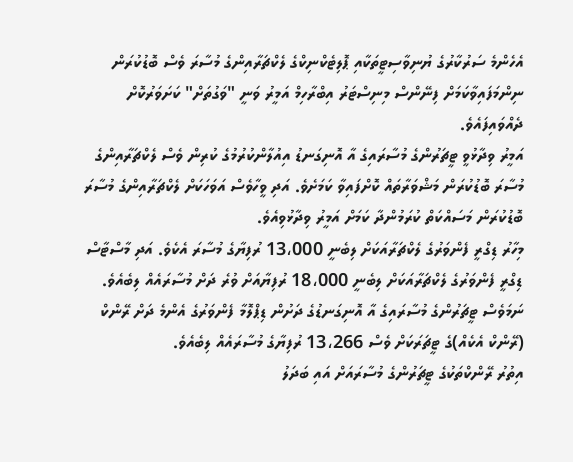އެހެންމެ ސަރުކާރުގެ ޔުނިވާސިޓީތަކާއި ޕޮލިޓެކްނިކްގެ ލެކްޗަރާއިންގެ މުސާރަ ވެސް ބޮޑުކުރަން ނިންމަފައިވާކަމަށް ފިނޭންސް މިނިސްޓަރު އިބްރާހިމް އަމީރު ވަނީ "ވަގުތަށް" ކަށަވަރުކޮށް ދެއްވައިފައެވެ.
އަމީރު ވިދާޅުވީ ޓީޗަރުންގެ މުސާރައިގެ އާ އޮނިގަނޑު އިއުލާންކުރުމުގެ ކުރިން ވެސް ލެކްޗަރާއިންގެ މުސާރަ ބޮޑުކުރަން މަޝްވަރާތައް ކޮށްފައިވާ ކަމަށެވެ. އަދި ވީހާވެސް އަވަހަކަށް ލެކްޗަރާއިންގެ މުސާރަ ބޮޑުކުރަން މަސައްކަތް ކުރަމުންދާ ކަމަށް އަމީރު ވިދާޅުވިއެވެ.
މިހާރު ޑިގްރީ ފެންވަރުގެ ލެކްޗަރާއަކަށް ލިބެނީ 13،000 ރުފިޔާގެ މުސާރަ އެކެވެ. އަދި މާސްޓާސް ޑިގްރީ ފެންވަރުގެ ލެކްޗަރާއަކަށް ލިބެނީ 18،000 ރުފިޔާއަށް ވުރެ ދަށް މުސާރައެއް ލިބެއެވެ.
ނަމަވެސް ޓީޗަރުންގެ މުސާރައިގެ އާ އޮނިގަނޑުގެ ދަށުން ޑިޕްލޮމާ ފެންވަރުގެ އެންމެ ދަށް ރޭންކް (ރޭންކް އެކެއް)ގެ ޓީޗަރަކަށް ވެސް 13،266 ރުފިޔާގެ މުސާރައެއް ލިބެއެވެ.
އިތުރު ރޭންކްތަކުގެ ޓީޗަރުންގެ މުސާރައަށް އައި ބަދަލު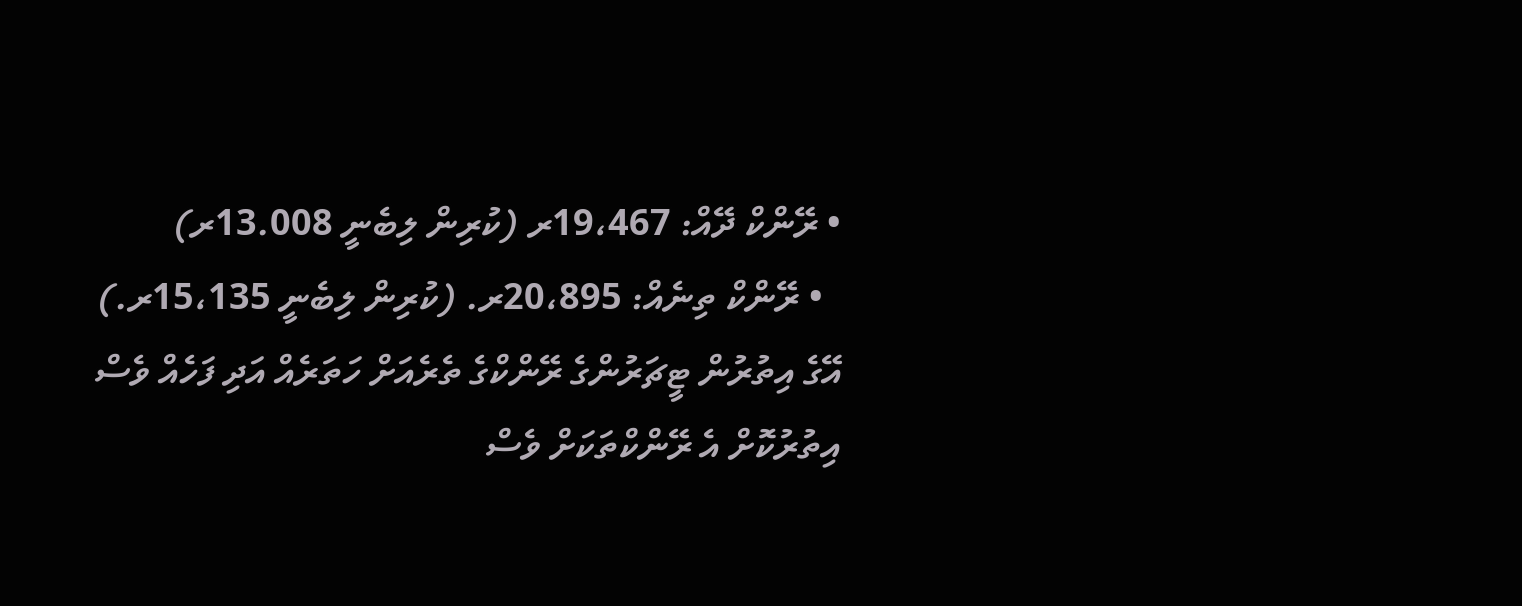• ރޭންކް ދޭއް: 19،467ރ (ކުރިން ލިބެނީ 13.008ރ)
  • ރޭންކް ތިނެއް: 20،895ރ. (ކުރިން ލިބެނީ 15،135ރ.)
އޭގެ އިތުރުން ޓީޗަރުންގެ ރޭންކްގެ ތެރެއަށް ހަތަރެއް އަދި ފަހެއް ވެސް އިތުރުކޮށް އެ ރޭންކްތަކަށް ވެސް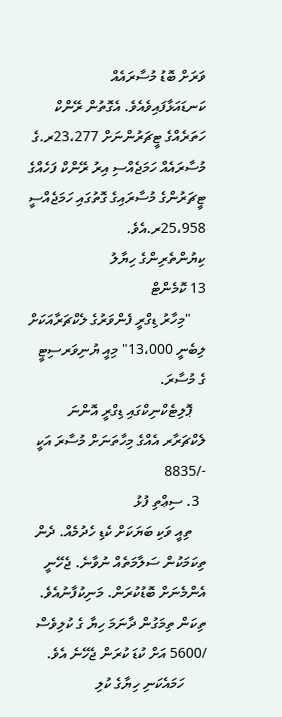ވަރަށް ބޮޑު މުސާރައެއް ކަނޑައަޅާފައިވެއެވެ. އެގޮތުން ރޭންކް ހަތަރެއްގެ ޓީޗަރުންނަށް 23،277ރ.ގެ މުސާރައެއް ހަމަޖެއްސި އިރު ރޭންކް ފަހެއްގެ ޓީޗަރުންގެ މުސާރައިގެ ގޮތުގައި ހަމަޖެއްސީ 25،958ރ.އެވެ.
ކިޔުންތެރިންގެ ހިޔާލު
13 ކޮމެންޓް
    "މިހާރު ޑިގްރީ ފެންވަރުގެ ލެކްޗަރާއަކަށް ލިބެނީ 13،000" މިއީ ޔުނިވަރސިޓީ ގެ މުސާރަ.
    ޕޮލިޓެކްނިކްގައި ޑިގްރީ އޮންނަ ލެކްޗަރާރ އެއްގެ މިހާތަނަށް މުސާރަ އަކީ -/8835
  3. ސިޢްތި ފުޅު
    ތިއީ ވަކި ބަޔަކަށް ކެޑި ހެދުމެއް. ދެން ތިކަމަކުން ސަލާމަތެއް ނުވާނެ. ޖެހޭނީ އެންމެނަށް ބޮޑުކުރަން. މަނިކުފާނުއެވެ. ތިކަން ތިމަގުން ދާނަމަ ހިޔާ ގެ ކުލިވެސް /5600 އަށް ކުޑަ ކުރަން ޖެހޭނެ އެވެ.
      ހަމައެކަނި ހިޔާގެ ކުލި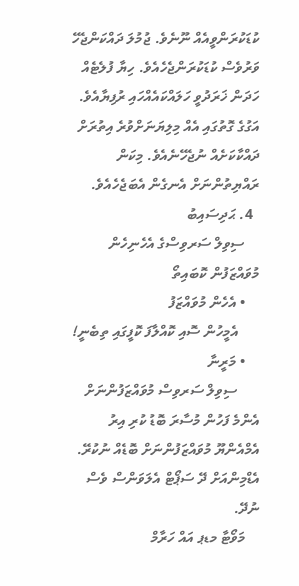ކުޑަކުރަންވީއެއް ނޫނެވެ. ޖުމުލަ ދައްކަންޖެހޭ ވަރުވެސް ކުޑަކުރަންޖެހެއެވެ. ހިޔާ ފުލެޓެއް ހަދަން ޚަރަދުވީ ހަލައްކައެއްހައި ރުފިޔާއެވެ. އަގުގެ ގޮތުގައި އެއް މިލިޔަނަށްވުރެ އިތުރަށް ދައްކާކަށެއް ނުޖެހޭނެއެވެ. މިކަން ރައްޔިތުންނަށް އެނގެން އެބަޖެހެއެވެ.
  4. ޙަދިސައިބު
    ސިވިލް ސަރވިސްގެ އެހެނިހެން މުވައްޒަފުން ކޮބައިތޯ
    • އެހެން މުވައްޒަފު
      އެމީހުން ސޮއި ކޮއްލާފަ ކޮފީގައި ތިބެނީ!
    • މަރީނާ
      ސިވިލް ސަރވިސް މުވައްޒަފުންނަށް އެންމެ ފަހުން މުސާރަ ބޮޑު ކުރި އިރު އެމްއެންޔޫ މުވައްޒަފުންނަށް ބޮޑެއް ނުކުރޭ. އެޑްމިންއަށް ދޭ ސަޕޯޓް އެލަވަންސް ވެސް ނުދޭ.
    މަވޯޓާ މޑޕ އައް ހަރާމް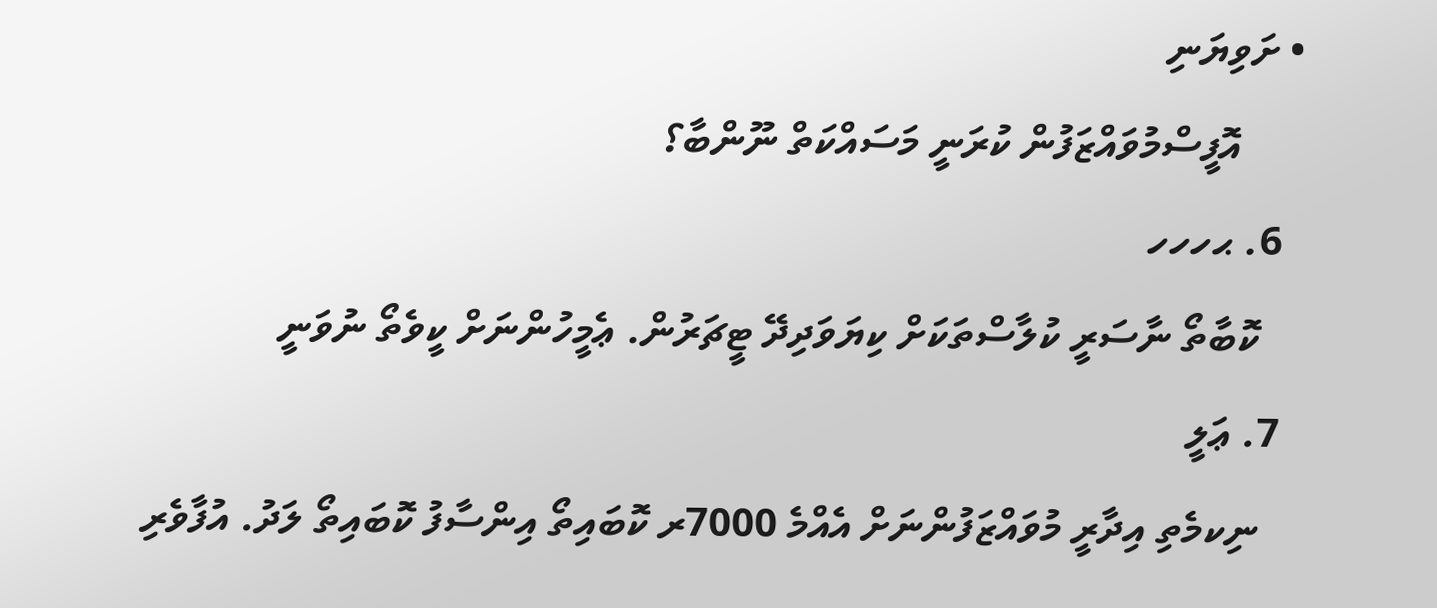• ށަވިޔަނި
      އޮފީސްމުވައްޒަފުން ކުރަނީ މަސައްކަތް ނޫންބާ؟
  6. ޙހހހ
    ކޮބާތޯ ނާސަރީ ކުލާސްތަކަށް ކިޔަވަދިދޭ ޓީޗަރުން. ޢެމީހުންނަށް ކީވެތޯ ނުވަނީ
  7. ޢަލީ
    ނިކމެތި އިދާރީ މުވައްޒަފުންނަށް އެއްމެ 7000ރ ކޮބައިތޯ އިންސާފު ކޮބައިތޯ ލަދު. އުފާވެރި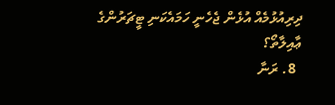ދިރިއުޅުމެއް އުޅެން ޖެހެނީ ހަމައެކަނި ޓީޗަރުންގެ ޢާއިލާތޯ؟
  8. ރަނާ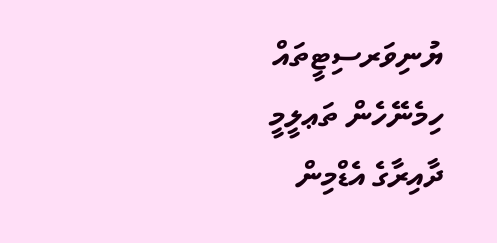ޔުނިވަރސިޓީތައް ހިމެނޭހެން ތަޢލީމީ ދާއިރާގެ އެޑްމިން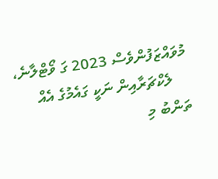މުވައްޒަފުންވެސް 2023 ގަ ވޯޓްލާނެ،
    ލެކްޗަރާއިން ނަކީ ގައެމުގެ އެއް ތަންބު މި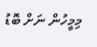މިމީހުން ނަށް ބޮޑު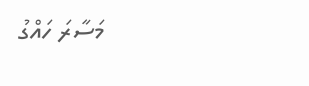މަސާރަ ހައްގު